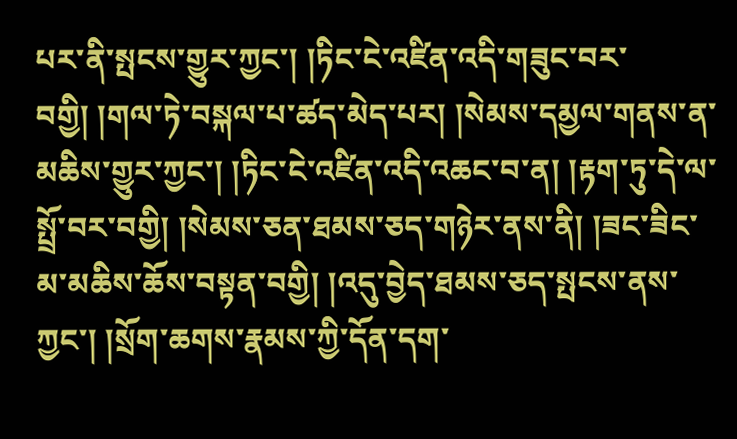པར་ནི་སྤངས་གྱུར་ཀྱང་། །ཏིང་ངེ་འཛིན་འདི་གཟུང་བར་བགྱི། །གལ་ཏེ་བསྐལ་པ་ཚད་མེད་པར། །སེམས་དམྱལ་གནས་ན་མཆིས་གྱུར་ཀྱང་། །ཏིང་ངེ་འཛིན་འདི་འཆང་བ་ན། །རྟག་ཏུ་དེ་ལ་སྤྲོ་བར་བགྱི། །སེམས་ཅན་ཐམས་ཅད་གཉེར་ནས་ནི། །ཟང་ཟིང་མ་མཆིས་ཆོས་བསྟན་བགྱི། །འདུ་བྱེད་ཐམས་ཅད་སྤངས་ནས་ཀྱང་། །སྲོག་ཆགས་རྣམས་ཀྱི་དོན་དག་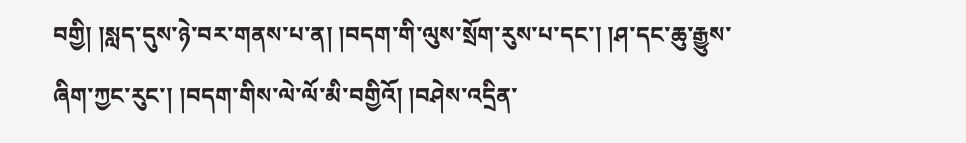བགྱི། །སླད་དུས་ཉེ་བར་གནས་པ་ན། །བདག་གི་ལུས་སྲོག་རུས་པ་དང་། །ཤ་དང་ཆུ་རྒྱུས་ཞིག་ཀྱང་རུང་། །བདག་གིས་ལེ་ལོ་མི་བགྱིའོ། །བཤེས་འདྲིན་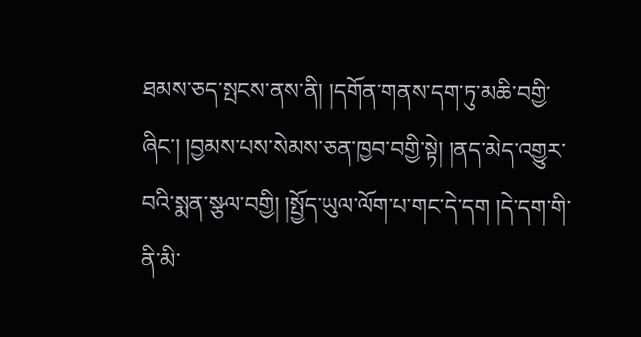ཐམས་ཅད་སྤངས་ནས་ནི། །དགོན་གནས་དག་ཏུ་མཆི་བགྱི་ཞིང་། །བྱམས་པས་སེམས་ཅན་ཁྱབ་བགྱི་སྟེ། །ནད་མེད་འགྱུར་བའི་སྨན་སྩལ་བགྱི། །སྤྱོད་ཡུལ་ལོག་པ་གང་དེ་དག །དེ་དག་གི་ནི་མི་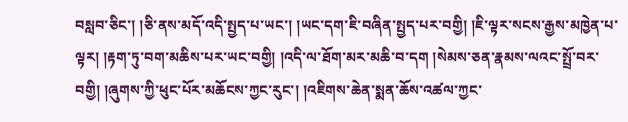བསླབ་ཅིང་། །ཅི་ནས་མདོ་འདི་སྤྱད་པ་ཡང་། །ཡང་དག་ཇི་བཞིན་སྤྱད་པར་བགྱི། །ཇི་ལྟར་སངས་རྒྱས་མཁྱེན་པ་ལྟར། །རྟག་ཏུ་བག་མཆིས་པར་ཡང་བགྱི། །འདི་ལ་ཐོག་མར་མཆི་བ་དག །སེམས་ཅན་རྣམས་ལའང་སྤྲོ་བར་བགྱི། །ཞུགས་ཀྱི་ཕུང་པོར་མཆོངས་ཀྱང་རུང་། །འཇིགས་ཆེན་སྨན་ཆོས་འཚལ་ཀྱང་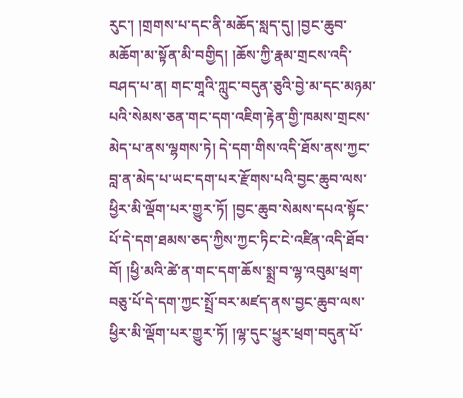རུང་། །གྲགས་པ་དང་ནི་མཆོད་སླད་དུ། །བྱང་ཆུབ་མཆོག་མ་སྟོན་མི་བགྱིད། །ཆོས་ཀྱི་རྣམ་གྲངས་འདི་བཤད་པ་ན། གང་གཱའི་ཀླུང་བདུན་ཅུའི་བྱེ་མ་དང་མཉམ་པའི་སེམས་ཅན་གང་དག་འཇིག་རྟེན་གྱི་ཁམས་གྲངས་མེད་པ་ནས་ལྷགས་ཏེ། དེ་དག་གིས་འདི་ཐོས་ནས་ཀྱང་བླ་ན་མེད་པ་ཡང་དག་པར་རྫོགས་པའི་བྱང་ཆུབ་ལས་ཕྱིར་མི་ལྡོག་པར་གྱུར་ཏོ། །བྱང་ཆུབ་སེམས་དཔའ་སྟོང་པོ་དེ་དག་ཐམས་ཅད་ཀྱིས་ཀྱང་ཏིང་ངེ་འཛིན་འདི་ཐོབ་བོ། །ཕྱི་མའི་ཚེ་ན་གང་དག་ཆོས་སྨྲ་བ་ལྷ་འབུམ་ཕྲག་བཅུ་པོ་དེ་དག་ཀྱང་སྤྲོ་བར་མཛད་ནས་བྱང་ཆུབ་ལས་ཕྱིར་མི་ལྡོག་པར་གྱུར་ཏོ། །ལྷ་དུང་ཕྱུར་ཕྲག་བདུན་པོ་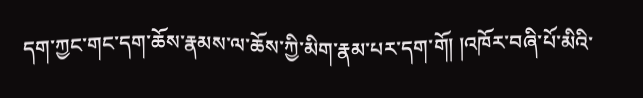དག་ཀྱང་གང་དག་ཆོས་རྣམས་ལ་ཆོས་ཀྱི་མིག་རྣམ་པར་དག་གོ། །འཁོར་བཞི་པོ་མིའི་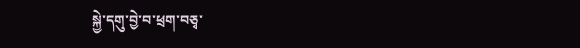སྐྱེ་དགུ་བྱེ་བ་ཕྲག་བཅྭ་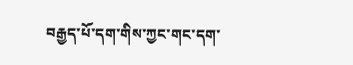བརྒྱད་པོ་དག་གིས་ཀྱང་གང་དག་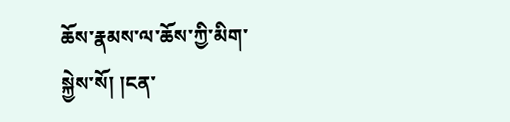ཆོས་རྣམས་ལ་ཆོས་ཀྱི་མིག་སྐྱེས་སོ། །ངན་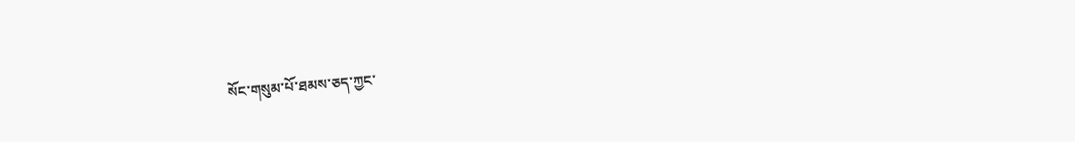སོང་གསུམ་པོ་ཐམས་ཅད་ཀྱང་